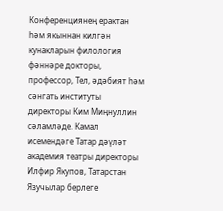Конференциянең ерактан һәм якыннан килгән кунакларын филология фәннәре докторы, профессор, Тел, әдәбият һәм сәнгать институты директоры Ким Миңнуллин сәламләде. Камал исемендәге Татар дәүләт академия театры директоры Илфир Якупов, Татарстан Язучылар берлеге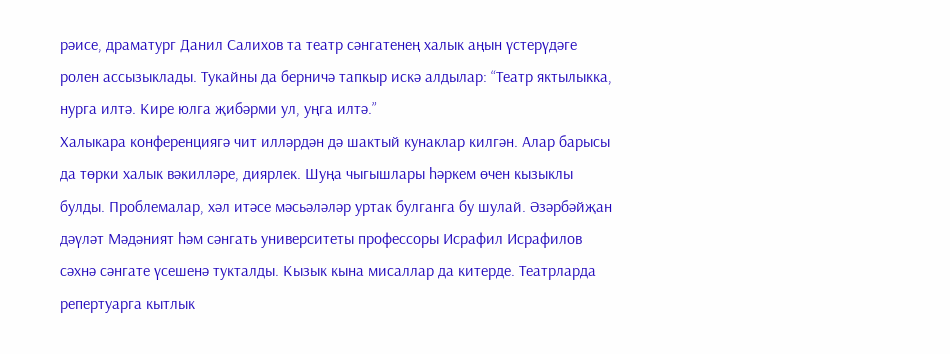рәисе, драматург Данил Салихов та театр сәнгатенең халык аңын үстерүдәге ролен ассызыклады. Тукайны да берничә тапкыр искә алдылар: “Театр яктылыкка, нурга илтә. Кире юлга җибәрми ул, уңга илтә.”
Халыкара конференциягә чит илләрдән дә шактый кунаклар килгән. Алар барысы да төрки халык вәкилләре, диярлек. Шуңа чыгышлары һәркем өчен кызыклы булды. Проблемалар, хәл итәсе мәсьәләләр уртак булганга бу шулай. Әзәрбәйҗан дәүләт Мәдәният һәм сәнгать университеты профессоры Исрафил Исрафилов сәхнә сәнгате үсешенә тукталды. Кызык кына мисаллар да китерде. Театрларда репертуарга кытлык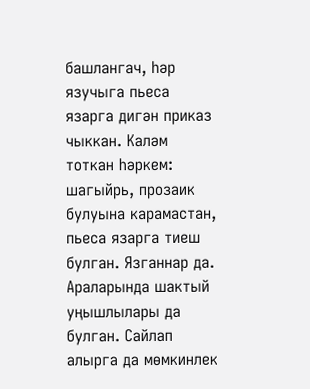башлангач, һәр язучыга пьеса язарга дигән приказ чыккан. Каләм тоткан һәркем: шагыйрь, прозаик булуына карамастан, пьеса язарга тиеш булган. Язганнар да. Араларында шактый уңышлылары да булган. Сайлап алырга да мөмкинлек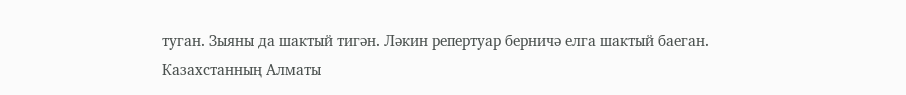туган. Зыяны да шактый тигән. Ләкин репертуар берничә елга шактый баеган.
Казахстанның Алматы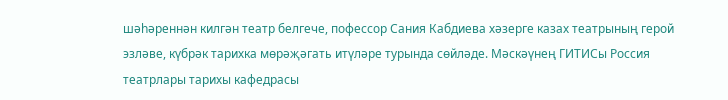шәһәреннән килгән театр белгече, пофессор Сания Кабдиева хәзерге казах театрының герой эзләве, күбрәк тарихка мөрәҗәгать итүләре турында сөйләде. Мәскәүнең ГИТИСы Россия театрлары тарихы кафедрасы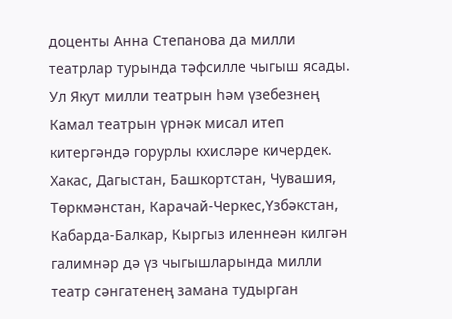доценты Анна Степанова да милли театрлар турында тәфсилле чыгыш ясады. Ул Якут милли театрын һәм үзебезнең Камал театрын үрнәк мисал итеп китергәндә горурлы кхисләре кичердек. Хакас, Дагыстан, Башкортстан, Чувашия, Төркмәнстан, Карачай-Черкес,Үзбәкстан, Кабарда-Балкар, Кыргыз иленнеән килгән галимнәр дә үз чыгышларында милли театр сәнгатенең замана тудырган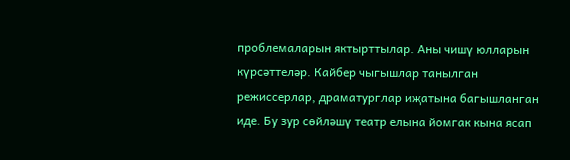проблемаларын яктырттылар. Аны чишү юлларын күрсәттеләр. Кайбер чыгышлар танылган режиссерлар, драматурглар иҗатына багышланган иде. Бу зур сөйләшү театр елына йомгак кына ясап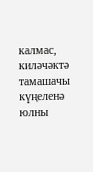калмас, киләчәктә тамашачы күңеленә юлны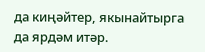да киңәйтер, якынайтырга да ярдәм итәр.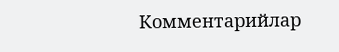Комментарийлар